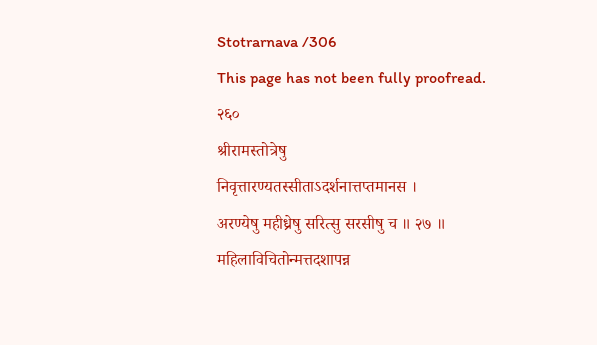Stotrarnava /306
This page has not been fully proofread.
२६०
श्रीरामस्तोत्रेषु
निवृत्तारण्यतस्सीताऽदर्शनात्तप्तमानस ।
अरण्येषु महीध्रेषु सरित्सु सरसीषु च ॥ २७ ॥
महिलाविचितोन्मत्तदशापन्न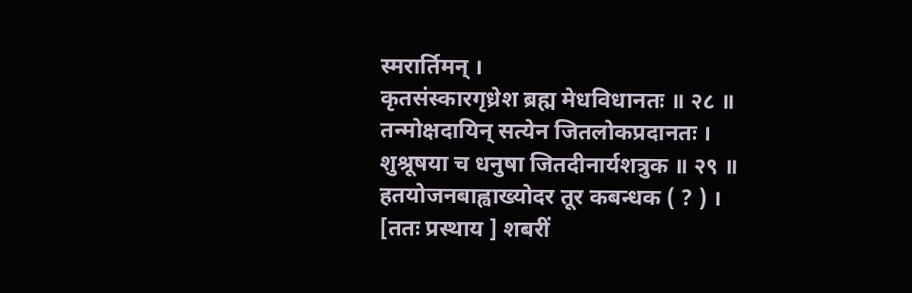स्मरार्तिमन् ।
कृतसंस्कारगृध्रेश ब्रह्म मेधविधानतः ॥ २८ ॥
तन्मोक्षदायिन् सत्येन जितलोकप्रदानतः ।
शुश्रूषया च धनुषा जितदीनार्यशत्रुक ॥ २९ ॥
हतयोजनबाह्वाख्योदर तूर कबन्धक ( ? ) ।
[ततः प्रस्थाय ] शबरीं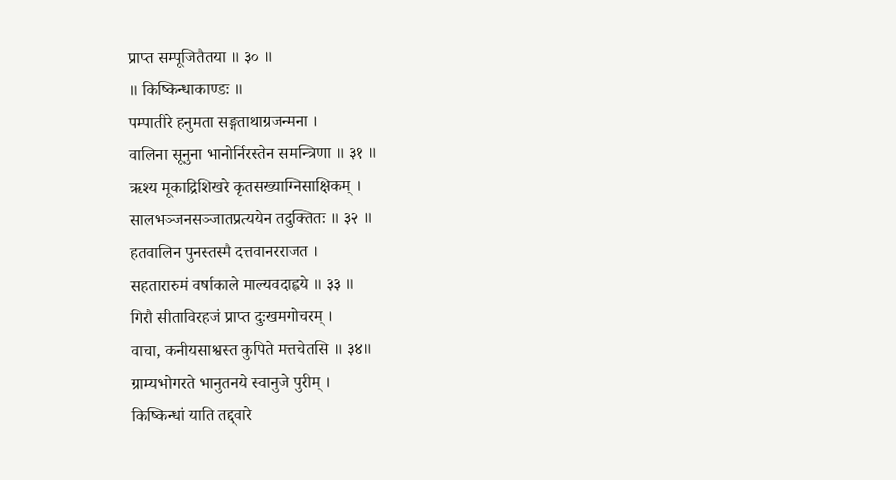प्राप्त सम्पूजितैतया ॥ ३० ॥
॥ किष्किन्धाकाण्डः ॥
पम्पातीरे हनुमता सङ्गताथाग्रजन्मना ।
वालिना सूनुना भानोर्निरस्तेन समन्त्रिणा ॥ ३१ ॥
ऋश्य मूकाद्रिशिखरे कृतसख्याग्निसाक्षिकम् ।
सालभञ्जनसञ्जातप्रत्ययेन तदुक्तितः ॥ ३२ ॥
हतवालिन पुनस्तस्मै दत्तवानरराजत ।
सहतारारुमं वर्षाकाले माल्यवदाह्वये ॥ ३३ ॥
गिरौ सीताविरहजं प्राप्त दुःखमगोचरम् ।
वाचा, कनीयसाश्वस्त कुपिते मत्तचेतसि ॥ ३४॥
ग्राम्यभोगरते भानुतनये स्वानुजे पुरीम् ।
किष्किन्धां याति तद्द्वारे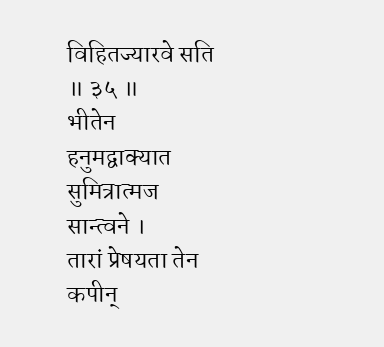विहितज्यारवे सति ॥ ३५ ॥
भीतेन हनुमद्वाक्यात सुमित्रात्मज सान्त्वने ।
तारां प्रेषयता तेन कपीन्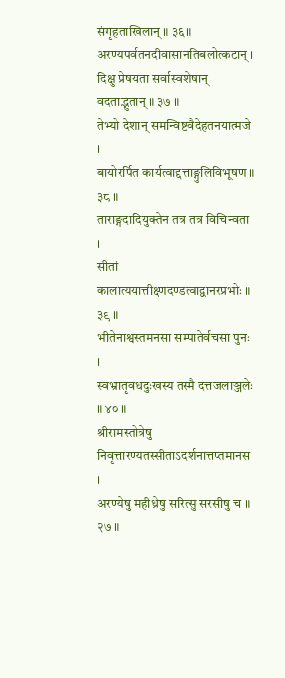संगृहताखिलान् ॥ ३६॥
अरण्यपर्वतनदीवासानतिबलोत्कटान् ।
दिक्षु प्रेषयता सर्वास्वशेषान् वदताद्भुतान् ॥ ३७ ॥
तेभ्यो देशान् समन्विष्टवैदेहतनयात्मजे ।
बायोरर्पित कार्यत्वाद्दत्ताङ्गुलिविभूषण ॥ ३८ ॥
ताराङ्गदादियुक्तेन तत्र तत्र विचिन्वता ।
सीतां कालात्ययात्तीक्ष्णदण्डत्वाद्वानरप्रभोः ॥ ३९ ॥
भीतेनाश्वस्तमनसा सम्पातेर्वचसा पुनः ।
स्वभ्रातृवधदुःखस्य तस्मै दत्तजलाञ्जलेः ॥ ४० ॥
श्रीरामस्तोत्रेषु
निवृत्तारण्यतस्सीताऽदर्शनात्तप्तमानस ।
अरण्येषु महीध्रेषु सरित्सु सरसीषु च ॥ २७ ॥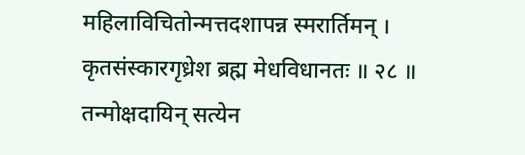महिलाविचितोन्मत्तदशापन्न स्मरार्तिमन् ।
कृतसंस्कारगृध्रेश ब्रह्म मेधविधानतः ॥ २८ ॥
तन्मोक्षदायिन् सत्येन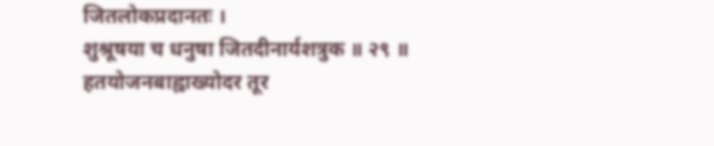जितलोकप्रदानतः ।
शुश्रूषया च धनुषा जितदीनार्यशत्रुक ॥ २९ ॥
हतयोजनबाह्वाख्योदर तूर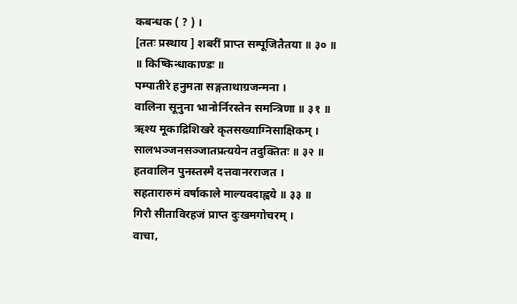कबन्धक ( ? ) ।
[ततः प्रस्थाय ] शबरीं प्राप्त सम्पूजितैतया ॥ ३० ॥
॥ किष्किन्धाकाण्डः ॥
पम्पातीरे हनुमता सङ्गताथाग्रजन्मना ।
वालिना सूनुना भानोर्निरस्तेन समन्त्रिणा ॥ ३१ ॥
ऋश्य मूकाद्रिशिखरे कृतसख्याग्निसाक्षिकम् ।
सालभञ्जनसञ्जातप्रत्ययेन तदुक्तितः ॥ ३२ ॥
हतवालिन पुनस्तस्मै दत्तवानरराजत ।
सहतारारुमं वर्षाकाले माल्यवदाह्वये ॥ ३३ ॥
गिरौ सीताविरहजं प्राप्त दुःखमगोचरम् ।
वाचा,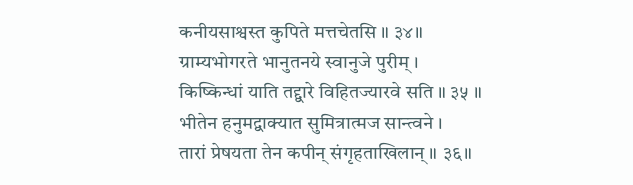कनीयसाश्वस्त कुपिते मत्तचेतसि ॥ ३४॥
ग्राम्यभोगरते भानुतनये स्वानुजे पुरीम् ।
किष्किन्धां याति तद्द्वारे विहितज्यारवे सति ॥ ३५ ॥
भीतेन हनुमद्वाक्यात सुमित्रात्मज सान्त्वने ।
तारां प्रेषयता तेन कपीन् संगृहताखिलान् ॥ ३६॥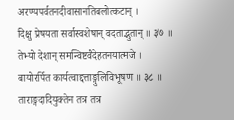अरण्यपर्वतनदीवासानतिबलोत्कटान् ।
दिक्षु प्रेषयता सर्वास्वशेषान् वदताद्भुतान् ॥ ३७ ॥
तेभ्यो देशान् समन्विष्टवैदेहतनयात्मजे ।
बायोरर्पित कार्यत्वाद्दत्ताङ्गुलिविभूषण ॥ ३८ ॥
ताराङ्गदादियुक्तेन तत्र तत्र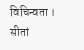विचिन्वता ।
सीतां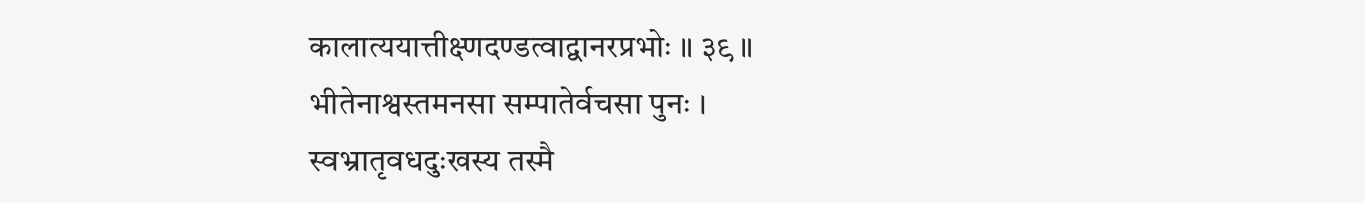कालात्ययात्तीक्ष्णदण्डत्वाद्वानरप्रभोः ॥ ३९ ॥
भीतेनाश्वस्तमनसा सम्पातेर्वचसा पुनः ।
स्वभ्रातृवधदुःखस्य तस्मै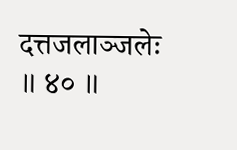दत्तजलाञ्जलेः ॥ ४० ॥